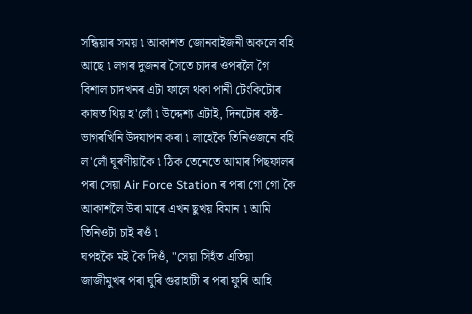সন্ধিয়াৰ সময় ৷ আকাশত জোনবাইজনী অকলে বহি আছে ৷ লগৰ দুজনৰ সৈতে চাদৰ ওপৰলৈ গৈ বিশাল চাদখনৰ এটা ফালে থকা পানী টেংকিটোৰ কাষত থিয় হ'লোঁ ৷ উদ্দেশ্য এটাই, দিনটোৰ কষ্ট-ভাগৰখিনি উদযাপন কৰা ৷ লাহেকৈ তিনিওজনে বহি ল'লোঁ ঘূৰণীয়াকৈ ৷ ঠিক তেনেতে আমাৰ পিছফালৰ পৰা সেয়া Air Force Station ৰ পৰা গো গো কৈ আকাশলৈ উৰা মাৰে এখন ছুখয় বিমান ৷ আমি তিনিওটা চাই ৰওঁ ৷
ঘপহকৈ মই কৈ দিওঁ, "সেয়া সিহঁত এতিয়া জাজীমুখৰ পৰা ঘুৰি গুৱাহাটী ৰ পৰা ফুৰি আহি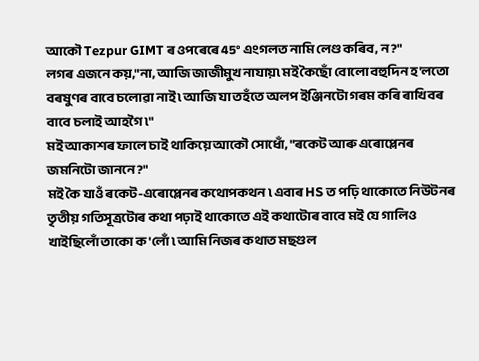আকৌ Tezpur GIMT ৰ ওপৰেৰে 45° এংগলত নামি লেণ্ড কৰিব, ন?"
লগৰ এজনে কয়,"না, আজি জাজীমুখ নাযায়৷ মই কৈছোঁ বোলো বহুদিন হ'লতো বৰষুণৰ বাবে চলোৱা নাই ৷ আজি যা তহঁতে অলপ ইঞ্জিনটো গৰম কৰি ৰাখিবৰ বাবে চলাই আহগৈ ৷"
মই আকাশৰ ফালে চাই থাকিয়ে আকৌ সোধোঁ, "ৰকেট আৰু এৰোপ্লেনৰ জমনিটো জাননে?"
মই কৈ যাওঁ ৰকেট-এৰোপ্লেনৰ কথোপকথন ৷ এবাৰ HS ত পঢ়ি থাকোতে নিউটনৰ তৃতীয় গতিসূত্ৰটোৰ কথা পঢ়াই থাকোতে এই কথাটোৰ বাবে মই যে গালিও খাইছিলোঁ তাকো ক'লোঁ ৷ আমি নিজৰ কথাত মছগুল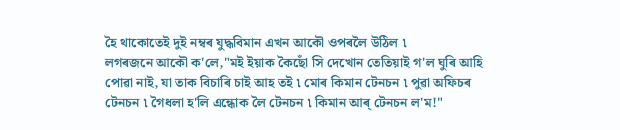হৈ থাকোতেই দুই নম্বৰ যুদ্ধবিমান এখন আকৌ ওপৰলৈ উঠিল ৷
লগৰজনে আকৌ ক'লে,"মই ইয়াক কৈছোঁ সি দেখোন তেতিয়াই গ'ল ঘুৰি আহি পোৱা নাই, যা তাক বিচাৰি চাই আহ তই ৷ মোৰ কিমান টেনচন ৷ পুৱা অফিচৰ টেনচন ৷ গৈধলা হ'লি এন্ধোক লৈ টেনচন ৷ কিমান আৰ্ টেনচন ল'ম!"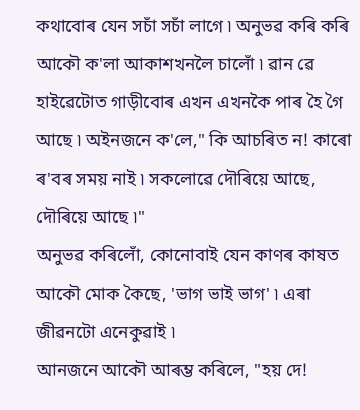কথাবোৰ যেন সচাঁ সচাঁ লাগে ৷ অনুভৱ কৰি কৰি আকৌ ক'লা আকাশখনলৈ চালোঁ ৷ ৱান ৱে হাইৱেটোত গাড়ীবোৰ এখন এখনকৈ পাৰ হৈ গৈ আছে ৷ অইনজনে ক'লে," কি আচৰিত ন! কাৰো ৰ'বৰ সময় নাই ৷ সকলোৱে দৌৰিয়ে আছে, দৌৰিয়ে আছে ৷"
অনুভৱ কৰিলোঁ, কোনোবাই যেন কাণৰ কাষত আকৌ মোক কৈছে, 'ভাগ ভাই ভাগ' ৷ এৰা জীৱনটো এনেকুৱাই ৷
আনজনে আকৌ আৰম্ভ কৰিলে, "হয় দে!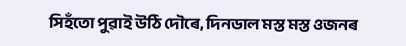সিহঁতো পুৱাই উঠি দৌৰে, দিনডাল মস্ত মস্ত ওজনৰ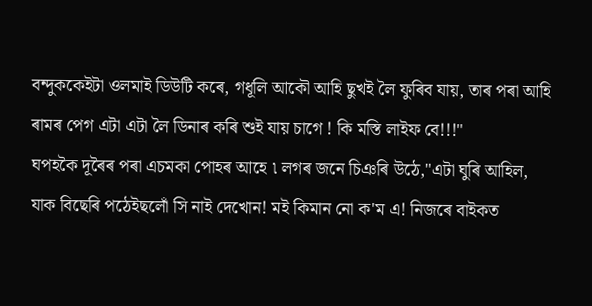বন্দুককেইটা ওলমাই ডিউটি কৰে, গধূলি আকৌ আহি ছুখই লৈ ফুৰিব যায়, তাৰ পৰা আহি ৰামৰ পেগ এটা এটা লৈ ডিনাৰ কৰি শুই যায় চাগে ! কি মস্তি লাইফ বে!!!"
ঘপহকৈ দূৰৈৰ পৰা এচমকা পোহৰ আহে ৷ লগৰ জনে চিঞৰি উঠে,"এটা ঘুৰি আহিল, যাক বিছেৰি পঠেইছলোঁ সি নাই দেখোন! মই কিমান নো ক'ম এ! নিজৰে বাইকত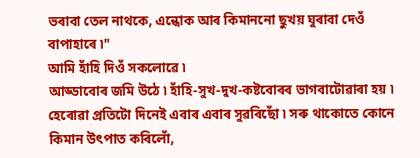ভৰাবা তেল নাথকে, এন্ধোক আৰ কিমাননো ছুখয় ঘুৰাবা দেওঁ বাপাহাৰে ৷"
আমি হাঁহি দিওঁ সকলোৱে ৷
আড্ডাবোৰ জমি উঠে ৷ হাঁহি-সুখ-দুখ-কষ্টবোৰৰ ভাগবাটোৱাৰা হয় ৷ হেৰোৱা প্ৰতিটো দিনেই এবাৰ এবাৰ সুৱৰিছোঁ ৷ সৰু থাকোতে কোনে কিমান উৎপাত কৰিলোঁ,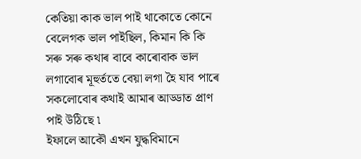কেতিয়া কাক ভাল পাই থাকোতে কোনে বেলেগক ভাল পাইছিল, কিমান কি কি সৰু সৰু কথাৰ বাবে কাৰোবাক ভাল লগাবোৰ মূহুৰ্ততে বেয়া লগা হৈ যাব পাৰে সকলোবোৰ কথাই আমাৰ আড্ডাত প্ৰাণ পাই উঠিছে ৷
ইফালে আকৌ এখন যুদ্ধবিমানে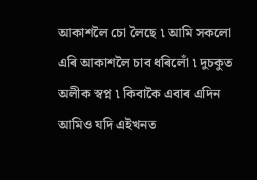আকাশলৈ চো লৈছে ৷ আমি সকলো এৰি আকাশলৈ চাব ধৰিলোঁ ৷ দুচকুত অলীক স্বপ্ন ৷ কিবাকৈ এবাৰ এদিন আমিও যদি এইখনত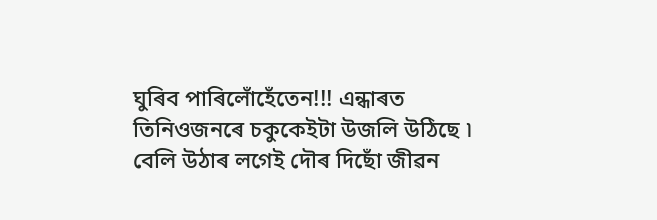ঘুৰিব পাৰিলোঁহেঁতেন!!! এন্ধাৰত তিনিওজনৰে চকুকেইটা উজলি উঠিছে ৷
বেলি উঠাৰ লগেই দৌৰ দিছোঁ জীৱন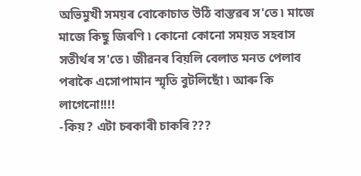অভিমুখী সময়ৰ বোকোচাত উঠি বাস্তৱৰ স'তে ৷ মাজে মাজে কিছু জিৰণি ৷ কোনো কোনো সময়ত সহবাস সতীৰ্থৰ স'তে ৷ জীৱনৰ বিয়লি বেলাত মনত পেলাব পৰাকৈ এসোপামান স্মৃতি বুটলিছোঁ ৷ আৰু কি লাগেনো!!!!
-কিয়? এটা চৰকাৰী চাকৰি???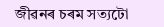জীৱনৰ চৰম সত্যটো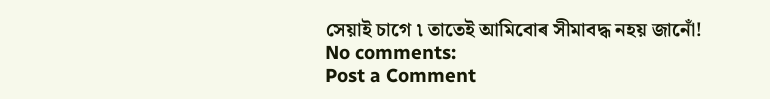সেয়াই চাগে ৷ তাতেই আমিবোৰ সীমাবদ্ধ নহয় জানোঁ!
No comments:
Post a Comment